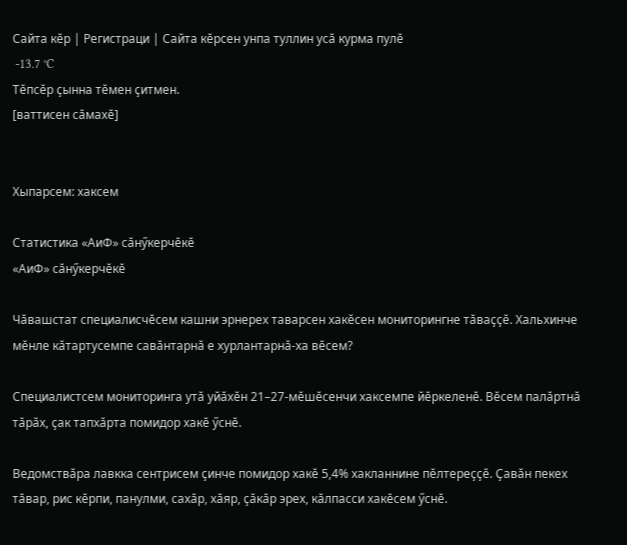Сайта кӗр | Регистраци | Сайта кӗрсен унпа туллин усӑ курма пулӗ
 -13.7 °C
Тӗпсӗр ҫынна тӗмен ҫитмен.
[ваттисен сӑмахӗ]


Хыпарсем: хаксем

Статистика «АиФ» сӑнӳкерчӗкӗ
«АиФ» сӑнӳкерчӗкӗ

Чӑвашстат специалисчӗсем кашни эрнерех таварсен хакӗсен мониторингне тӑваҫҫӗ. Хальхинче мӗнле кӑтартусемпе савӑнтарнӑ е хурлантарнӑ-ха вӗсем?

Специалистсем мониторинга утӑ уйӑхӗн 21–27-мӗшӗсенчи хаксемпе йӗркеленӗ. Вӗсем палӑртнӑ тӑрӑх, ҫак тапхӑрта помидор хакӗ ӳснӗ.

Ведомствӑра лавкка сентрисем ҫинче помидор хакӗ 5,4% хакланнине пӗлтереҫҫӗ. Ҫавӑн пекех тӑвар, рис кӗрпи, панулми, сахӑр, хӑяр, ҫӑкӑр эрех, кӑлпасси хакӗсем ӳснӗ.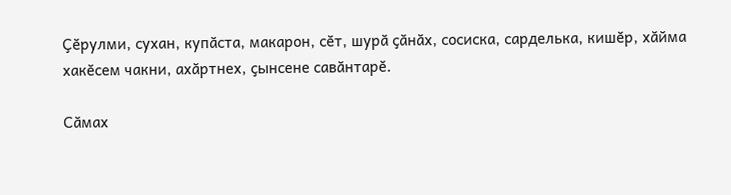Ҫӗрулми, сухан, купӑста, макарон, сӗт, шурӑ ҫӑнӑх, сосиска, сарделька, кишӗр, хӑйма хакӗсем чакни, ахӑртнех, ҫынсене савӑнтарӗ.

Сӑмах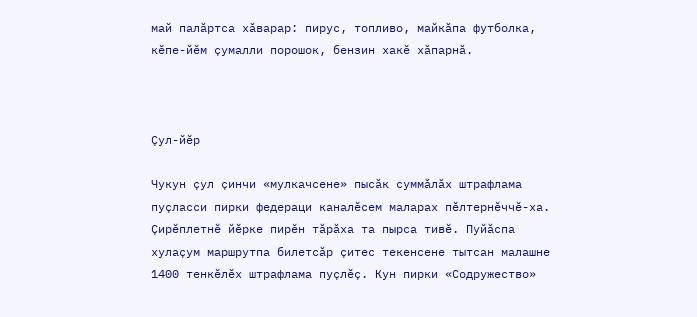май палӑртса хӑварар: пирус, топливо, майкӑпа футболка, кӗпе-йӗм ҫумалли порошок, бензин хакӗ хӑпарнӑ.



Ҫул-йӗр

Чукун ҫул ҫинчи «мулкачсене» пысӑк суммӑлӑх штрафлама пуҫласси пирки федераци каналӗсем маларах пӗлтернӗччӗ-ха. Ҫирӗплетнӗ йӗрке пирӗн тӑрӑха та пырса тивӗ. Пуйӑспа хулаҫум маршрутпа билетсӑр ҫитес текенсене тытсан малашне 1400 тенкӗлӗх штрафлама пуҫлӗҫ. Кун пирки «Содружество»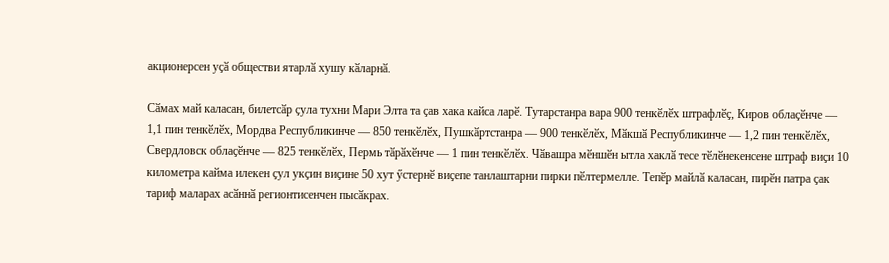акционерсен уҫӑ обществи ятарлӑ хушу кӑларнӑ.

Сӑмах май каласан, билетсӑр ҫула тухни Мари Элта та ҫав хака кайса ларӗ. Тутарстанра вара 900 тенкӗлӗх штрафлӗҫ, Киров облаҫӗнче — 1,1 пин тенкӗлӗх, Мордва Республикинче — 850 тенкӗлӗх, Пушкӑртстанра — 900 тенкӗлӗх, Мӑкшӑ Республикинче — 1,2 пин тенкӗлӗх, Свердловск облаҫӗнче — 825 тенкӗлӗх, Пермь тӑрӑхӗнче — 1 пин тенкӗлӗх. Чӑвашра мӗншӗн ытла хаклӑ тесе тӗлӗнекенсене штраф виҫи 10 километра кайма илекен ҫул укҫин виҫине 50 хут ӳстернӗ виҫепе танлаштарни пирки пӗлтермелле. Тепӗр майлӑ каласан, пирӗн патра ҫак тариф маларах асӑннӑ регионтисенчен пысӑкрах.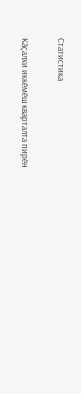Статистика

Кӑҫалхи иккӗмӗш кварталта пирӗн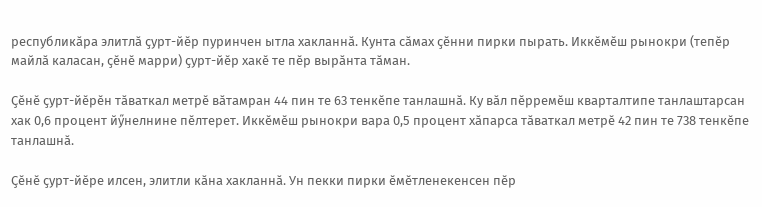республикӑра элитлӑ ҫурт-йӗр пуринчен ытла хакланнӑ. Кунта сӑмах ҫӗнни пирки пырать. Иккӗмӗш рынокри (тепӗр майлӑ каласан, ҫӗнӗ марри) ҫурт-йӗр хакӗ те пӗр вырӑнта тӑман.

Ҫӗнӗ ҫурт-йӗрӗн тӑваткал метрӗ вӑтамран 44 пин те 63 тенкӗпе танлашнӑ. Ку вӑл пӗрремӗш кварталтипе танлаштарсан хак 0,6 процент йӳнелнине пӗлтерет. Иккӗмӗш рынокри вара 0,5 процент хӑпарса тӑваткал метрӗ 42 пин те 738 тенкӗпе танлашнӑ.

Ҫӗнӗ ҫурт-йӗре илсен, элитли кӑна хакланнӑ. Ун пекки пирки ӗмӗтленекенсен пӗр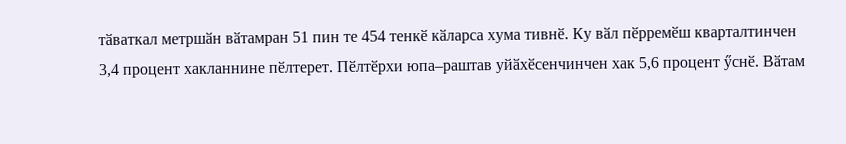тӑваткал метршӑн вӑтамран 51 пин те 454 тенкӗ кӑларса хума тивнӗ. Ку вӑл пӗрремӗш кварталтинчен 3,4 процент хакланнине пӗлтерет. Пӗлтӗрхи юпа–раштав уйӑхӗсенчинчен хак 5,6 процент ӳснӗ. Вӑтам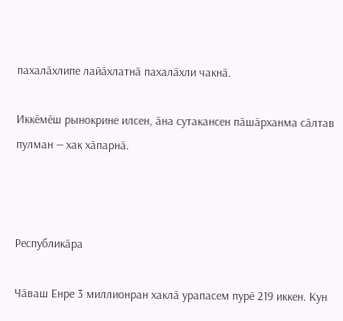пахалӑхлипе лайӑхлатнӑ пахалӑхли чакнӑ.

Иккӗмӗш рынокрине илсен, ӑна сутакансен пӑшӑрханма сӑлтав пулман — хак хӑпарнӑ.



Республикӑра

Чӑваш Енре 3 миллионран хаклӑ урапасем пурӗ 219 иккен. Кун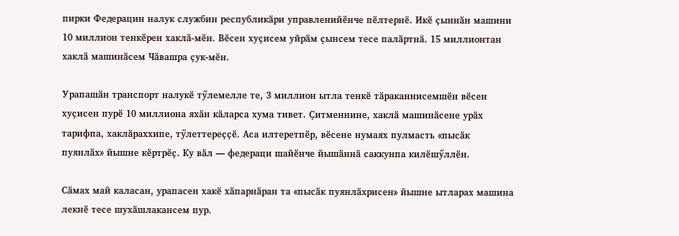пирки Федерацин налук службин республикӑри управленийӗнче пӗлтернӗ. Икӗ ҫыннӑн машини 10 миллион тенкӗрен хаклӑ-мӗн. Вӗсен хуҫисем уйрӑм ҫынсем тесе палӑртнӑ. 15 миллионтан хаклӑ машинӑсем Чӑвашра ҫук-мӗн.

Урапашӑн транспорт налукӗ тӳлемелле те, 3 миллион ытла тенкӗ тӑраканнисемшӗн вӗсен хуҫисен пурӗ 10 миллиона яхӑн кӑларса хума тивет. Ҫитменнине, хаклӑ машинӑсене урӑх тарифпа, хаклӑраххипе, тӳлеттереҫҫӗ. Аса илтеретпӗр, вӗсене нумаях пулмасть «пысӑк пуянлӑх» йышне кӗртрӗҫ. Ку вӑл — федераци шайӗнче йышӑннӑ саккунпа килӗшӳллӗн.

Сӑмах май каласан, урапасен хакӗ хӑпарнӑран та «пысӑк пуянлӑхрисен» йышне ытларах машина лекнӗ тесе шухӑшлакансем пур.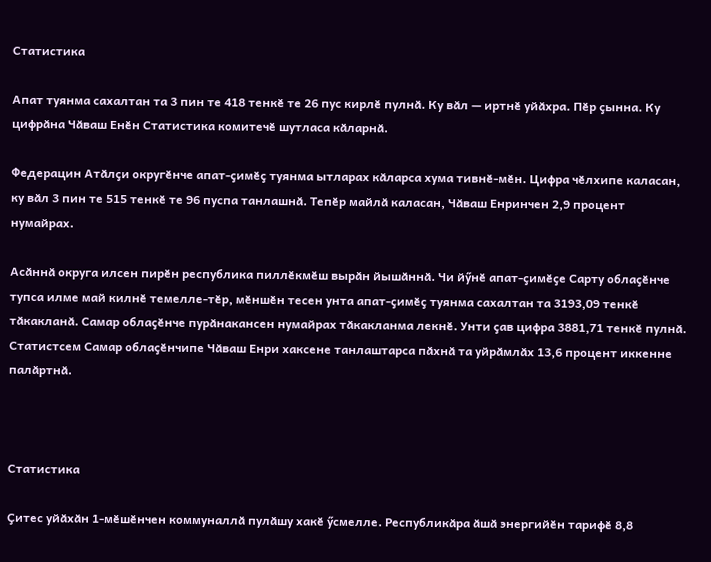Статистика

Апат туянма сахалтан та 3 пин те 418 тенкӗ те 26 пус кирлӗ пулнӑ. Ку вӑл — иртнӗ уйӑхра. Пӗр ҫынна. Ку цифрӑна Чӑваш Енӗн Статистика комитечӗ шутласа кӑларнӑ.

Федерацин Атӑлҫи округӗнче апат-ҫимӗҫ туянма ытларах кӑларса хума тивнӗ-мӗн. Цифра чӗлхипе каласан, ку вӑл 3 пин те 515 тенкӗ те 96 пуспа танлашнӑ. Тепӗр майлӑ каласан, Чӑваш Енринчен 2,9 процент нумайрах.

Асӑннӑ округа илсен пирӗн республика пиллӗкмӗш вырӑн йышӑннӑ. Чи йӳнӗ апат-ҫимӗҫе Сарту облаҫӗнче тупса илме май килнӗ темелле-тӗр, мӗншӗн тесен унта апат-ҫимӗҫ туянма сахалтан та 3193,09 тенкӗ тӑкакланӑ. Самар облаҫӗнче пурӑнакансен нумайрах тӑкакланма лекнӗ. Унти ҫав цифра 3881,71 тенкӗ пулнӑ. Статистсем Самар облаҫӗнчипе Чӑваш Енри хаксене танлаштарса пӑхнӑ та уйрӑмлӑх 13,6 процент иккенне палӑртнӑ.



Статистика

Ҫитес уйӑхӑн 1-мӗшӗнчен коммуналлӑ пулӑшу хакӗ ӳсмелле. Республикӑра ӑшӑ энергийӗн тарифӗ 8,8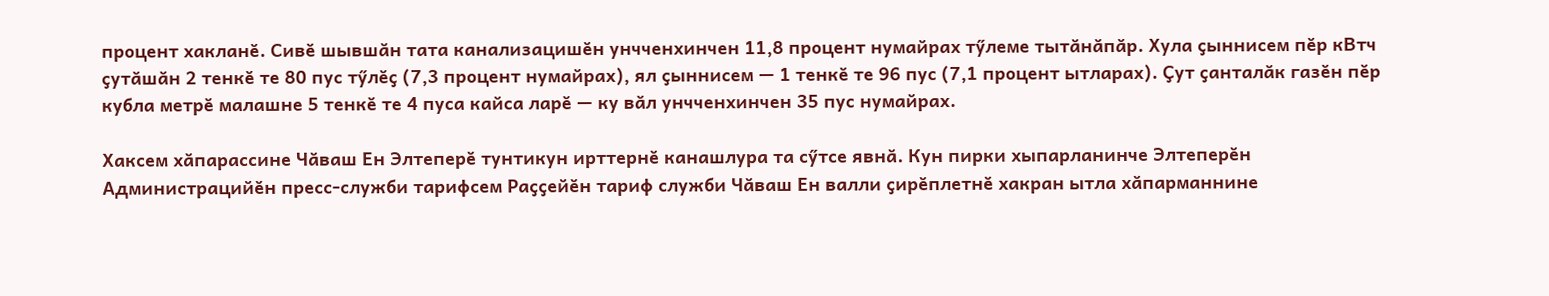процент хакланӗ. Сивӗ шывшӑн тата канализацишӗн унчченхинчен 11,8 процент нумайрах тӳлеме тытӑнӑпӑр. Хула ҫыннисем пӗр кВтч ҫутӑшӑн 2 тенкӗ те 80 пус тӳлӗҫ (7,3 процент нумайрах), ял ҫыннисем — 1 тенкӗ те 96 пус (7,1 процент ытларах). Ҫут ҫанталӑк газӗн пӗр кубла метрӗ малашне 5 тенкӗ те 4 пуса кайса ларӗ — ку вӑл унчченхинчен 35 пус нумайрах.

Хаксем хӑпарассине Чӑваш Ен Элтеперӗ тунтикун ирттернӗ канашлура та сӳтсе явнӑ. Кун пирки хыпарланинче Элтеперӗн Администрацийӗн пресс-служби тарифсем Раҫҫейӗн тариф служби Чӑваш Ен валли ҫирӗплетнӗ хакран ытла хӑпарманнине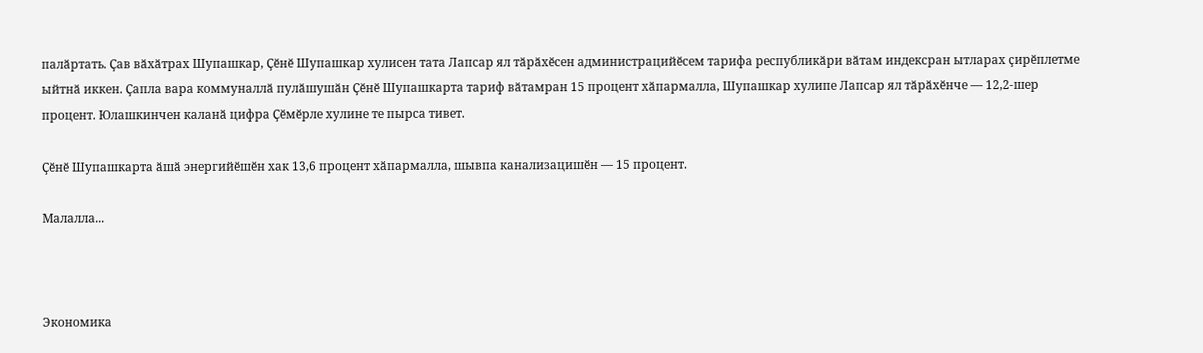палӑртать. Ҫав вӑхӑтрах Шупашкар, Ҫӗнӗ Шупашкар хулисен тата Лапсар ял тӑрӑхӗсен администрацийӗсем тарифа республикӑри вӑтам индексран ытларах ҫирӗплетме ыйтнӑ иккен. Ҫапла вара коммуналлӑ пулӑшушӑн Ҫӗнӗ Шупашкарта тариф вӑтамран 15 процент хӑпармалла, Шупашкар хулипе Лапсар ял тӑрӑхӗнче — 12,2-шер процент. Юлашкинчен каланӑ цифра Ҫӗмӗрле хулине те пырса тивет.

Ҫӗнӗ Шупашкарта ӑшӑ энергийӗшӗн хак 13,6 процент хӑпармалла, шывпа канализацишӗн — 15 процент.

Малалла...



Экономика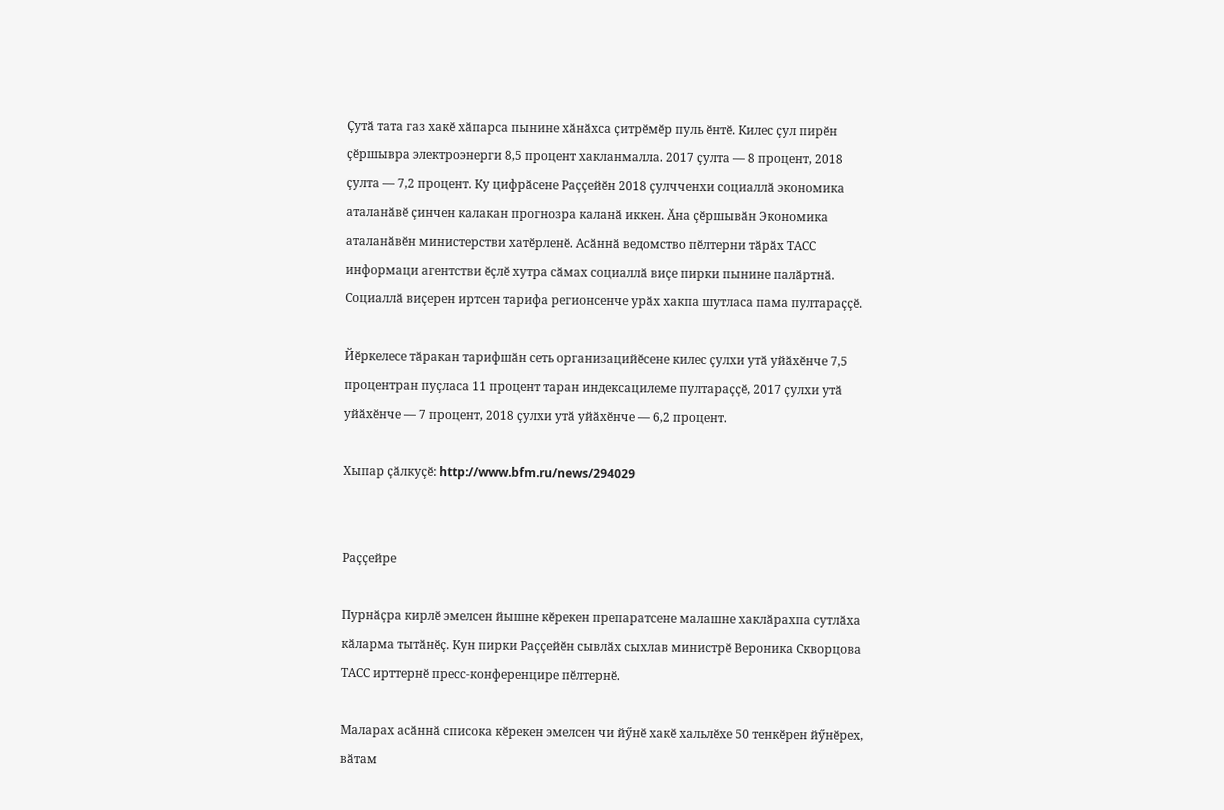Ҫутӑ тата газ хакӗ хӑпарса пынине хӑнӑхса ҫитрӗмӗр пуль ӗнтӗ. Килес ҫул пирӗн ҫӗршывра электроэнерги 8,5 процент хакланмалла. 2017 ҫулта — 8 процент, 2018 ҫулта — 7,2 процент. Ку цифрӑсене Раҫҫейӗн 2018 ҫулчченхи социаллӑ экономика аталанӑвӗ ҫинчен калакан прогнозра каланӑ иккен. Ӑна ҫӗршывӑн Экономика аталанӑвӗн министерстви хатӗрленӗ. Асӑннӑ ведомство пӗлтерни тӑрӑх ТАСС информаци агентстви ӗҫлӗ хутра сӑмах социаллӑ виҫе пирки пынине палӑртнӑ. Социаллӑ виҫерен иртсен тарифа регионсенче урӑх хакпа шутласа пама пултараҫҫӗ.

Йӗркелесе тӑракан тарифшӑн сеть организацийӗсене килес ҫулхи утӑ уйӑхӗнче 7,5 процентран пуҫласа 11 процент таран индексацилеме пултараҫҫӗ, 2017 ҫулхи утӑ уйӑхӗнче — 7 процент, 2018 ҫулхи утӑ уйӑхӗнче — 6,2 процент.

Хыпар ҫӑлкуҫӗ: http://www.bfm.ru/news/294029


Раҫҫейре

Пурнӑҫра кирлӗ эмелсен йышне кӗрекен препаратсене малашне хаклӑрахпа сутлӑха кӑларма тытӑнӗҫ. Кун пирки Раҫҫейӗн сывлӑх сыхлав министрӗ Вероника Скворцова ТАСС ирттернӗ пресс-конференцире пӗлтернӗ.

Маларах асӑннӑ списока кӗрекен эмелсен чи йӳнӗ хакӗ хальлӗхе 50 тенкӗрен йӳнӗрех, вӑтам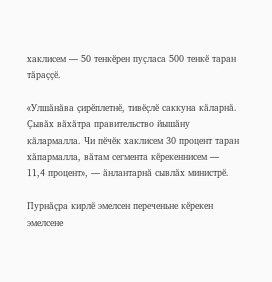хаклисем — 50 тенкӗрен пуҫласа 500 тенкӗ таран тӑраҫҫӗ.

«Улшӑнӑва ҫирӗплетнӗ, тивӗҫлӗ саккуна кӑларнӑ. Ҫывӑх вӑхӑтра правительство йышӑну кӑлармалла. Чи пӗчӗк хаклисем 30 процент таран хӑпармалла, вӑтам сегмента кӗрекеннисем — 11,4 процент», — ӑнлантарнӑ сывлӑх министрӗ.

Пурнӑҫра кирлӗ эмелсен переченьне кӗрекен эмелсене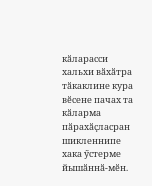кӑларасси хальхи вӑхӑтра тӑкаклине кура вӗсене пачах та кӑларма пӑрахӑҫласран шикленнипе хака ӳстерме йышӑннӑ-мӗн.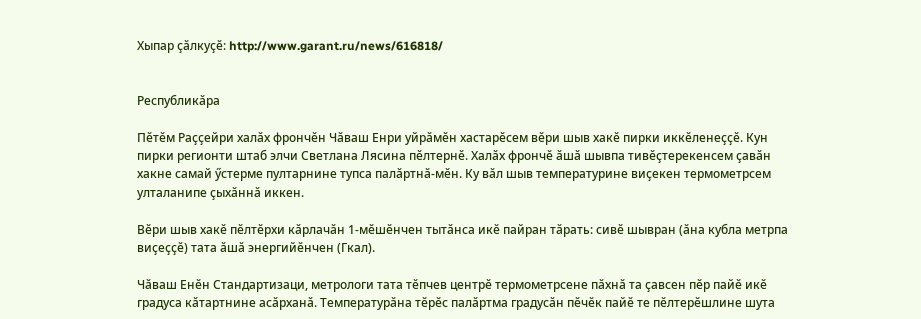Хыпар ҫӑлкуҫӗ: http://www.garant.ru/news/616818/


Республикӑра

Пӗтӗм Раҫҫейри халӑх фрончӗн Чӑваш Енри уйрӑмӗн хастарӗсем вӗри шыв хакӗ пирки иккӗленеҫҫӗ. Кун пирки регионти штаб элчи Светлана Лясина пӗлтернӗ. Халӑх фрончӗ ӑшӑ шывпа тивӗҫтерекенсем ҫавӑн хакне самай ӳстерме пултарнине тупса палӑртнӑ-мӗн. Ку вӑл шыв температурине виҫекен термометрсем улталанипе ҫыхӑннӑ иккен.

Вӗри шыв хакӗ пӗлтӗрхи кӑрлачӑн 1-мӗшӗнчен тытӑнса икӗ пайран тӑрать: сивӗ шывран (ӑна кубла метрпа виҫеҫҫӗ) тата ӑшӑ энергийӗнчен (Гкал).

Чӑваш Енӗн Стандартизаци, метрологи тата тӗпчев центрӗ термометрсене пӑхнӑ та ҫавсен пӗр пайӗ икӗ градуса кӑтартнине асӑрханӑ. Температурӑна тӗрӗс палӑртма градусӑн пӗчӗк пайӗ те пӗлтерӗшлине шута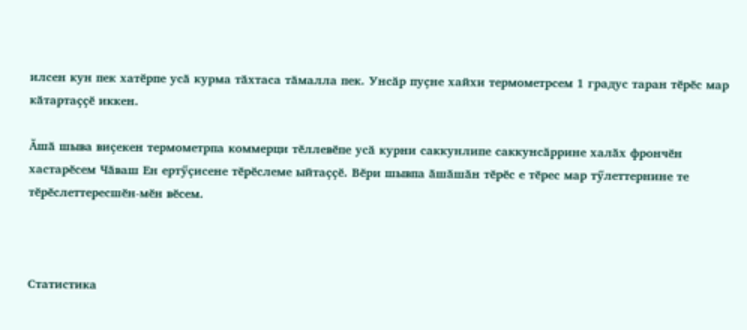илсен кун пек хатӗрпе усӑ курма тӑхтаса тӑмалла пек. Унсӑр пуҫне хайхи термометрсем 1 градус таран тӗрӗс мар кӑтартаҫҫӗ иккен.

Ӑшӑ шыва виҫекен термометрпа коммерци тӗллевӗпе усӑ курни саккунлипе саккунсӑррине халӑх фрончӗн хастарӗсем Чӑваш Ен ертӳҫисене тӗрӗслеме ыйтаҫҫӗ. Вӗри шывпа ӑшӑшӑн тӗрӗс е тӗрес мар тӳлеттернине те тӗрӗслеттересшӗн-мӗн вӗсем.



Статистика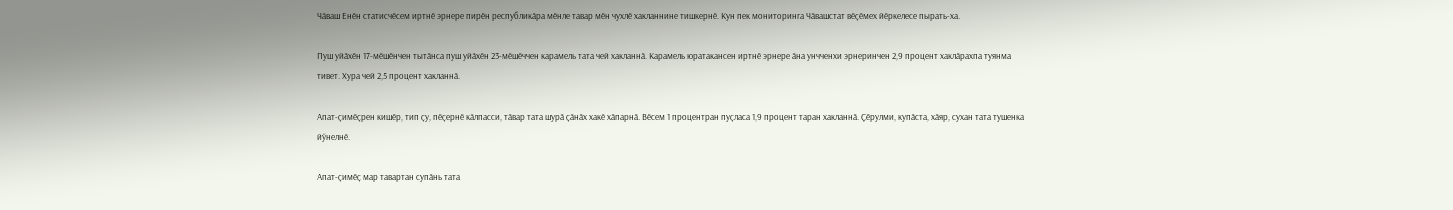Чӑваш Енӗн статисчӗсем иртнӗ эрнере пирӗн республикӑра мӗнле тавар мӗн чухлӗ хакланнине тишкернӗ. Кун пек мониторинга Чӑвашстат вӗҫӗмех йӗркелесе пырать-ха.

Пуш уйӑхӗн 17-мӗшӗнчен тытӑнса пуш уйӑхӗн 23-мӗшӗччен карамель тата чей хакланнӑ. Карамель юратакансен иртнӗ эрнере ӑна унчченхи эрнеринчен 2,9 процент хаклӑрахпа туянма тивет. Хура чей 2,5 процент хакланнӑ.

Апат-ҫимӗҫрен кишӗр, тип ҫу, пӗҫернӗ кӑлпасси, тӑвар тата шурӑ ҫӑнӑх хакӗ хӑпарнӑ. Вӗсем 1 процентран пуҫласа 1,9 процент таран хакланнӑ. Ҫӗрулми, купӑста, хӑяр, сухан тата тушенка йӳнелнӗ.

Апат-ҫимӗҫ мар тавартан супӑнь тата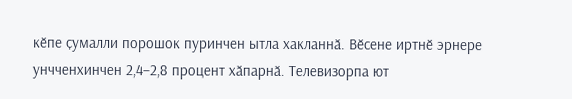кӗпе ҫумалли порошок пуринчен ытла хакланнӑ. Вӗсене иртнӗ эрнере унчченхинчен 2,4–2,8 процент хӑпарнӑ. Телевизорпа ют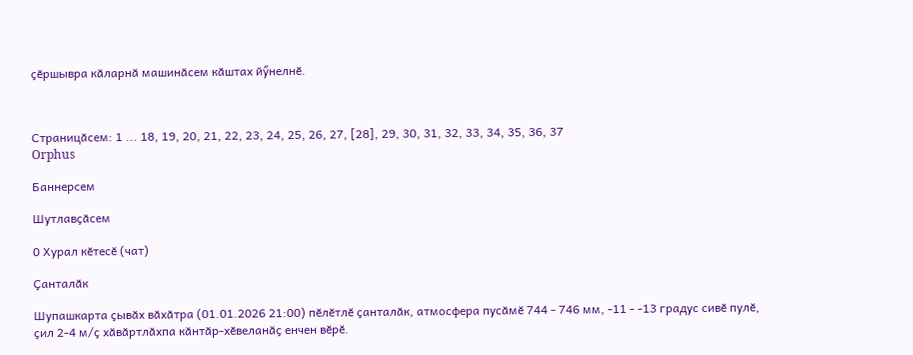ҫӗршывра кӑларнӑ машинӑсем кӑштах йӳнелнӗ.



Страницӑсем: 1 ... 18, 19, 20, 21, 22, 23, 24, 25, 26, 27, [28], 29, 30, 31, 32, 33, 34, 35, 36, 37
Orphus

Баннерсем

Шутлавҫӑсем

0 Хурал кӗтесӗ (чат)

Ҫанталӑк

Шупашкарта ҫывӑх вӑхӑтра (01.01.2026 21:00) пӗлӗтлӗ ҫанталӑк, атмосфера пусӑмӗ 744 - 746 мм, -11 - -13 градус сивӗ пулӗ, ҫил 2-4 м/ҫ хӑвӑртлӑхпа кӑнтӑр-хӗвеланӑҫ енчен вӗрӗ.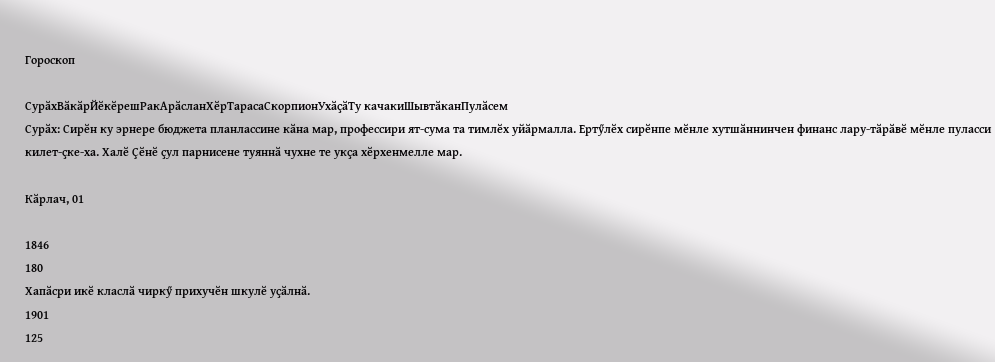Гороскоп

СурӑхВӑкӑрЙӗкӗрешРакАрӑсланХӗрТарасаСкорпионУхӑҫӑТу качакиШывтӑканПулӑсем
Сурӑх: Сирӗн ку эрнере бюджета планлассине кӑна мар, профессири ят-сума та тимлӗх уйӑрмалла. Ертӳлӗх сирӗнпе мӗнле хутшӑннинчен финанс лару-тӑрӑвӗ мӗнле пуласси килет-ҫке-ха. Халӗ Ҫӗнӗ ҫул парнисене туяннӑ чухне те укҫа хӗрхенмелле мар.

Кӑрлач, 01

1846
180
Хапӑсри икӗ класлӑ чиркӳ прихучӗн шкулӗ уҫӑлнӑ.
1901
125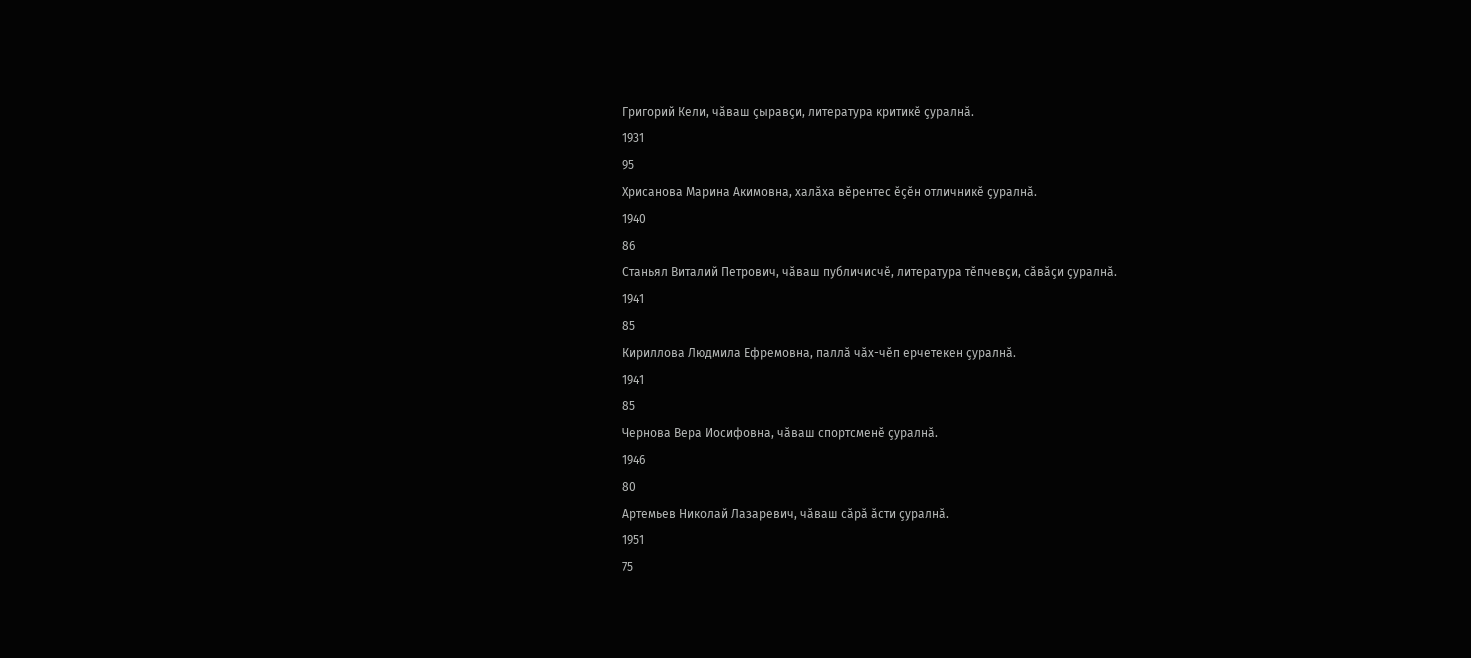Григорий Кели, чӑваш ҫыравҫи, литература критикӗ ҫуралнӑ.
1931
95
Хрисанова Марина Акимовна, халӑха вӗрентес ӗҫӗн отличникӗ ҫуралнӑ.
1940
86
Станьял Виталий Петрович, чӑваш публичисчӗ, литература тӗпчевҫи, сӑвӑҫи ҫуралнӑ.
1941
85
Кириллова Людмила Ефремовна, паллӑ чӑх-чӗп ерчетекен ҫуралнӑ.
1941
85
Чернова Вера Иосифовна, чӑваш спортсменӗ ҫуралнӑ.
1946
80
Артемьев Николай Лазаревич, чӑваш сӑрӑ ӑсти ҫуралнӑ.
1951
75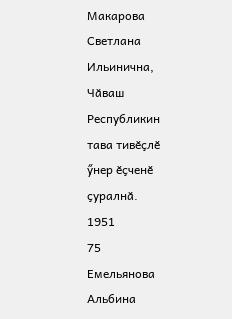Макарова Светлана Ильинична, Чӑваш Республикин тава тивӗҫлӗ ӳнер ӗҫченӗ ҫуралнӑ.
1951
75
Емельянова Альбина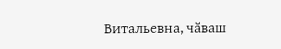Витальевна, чӑваш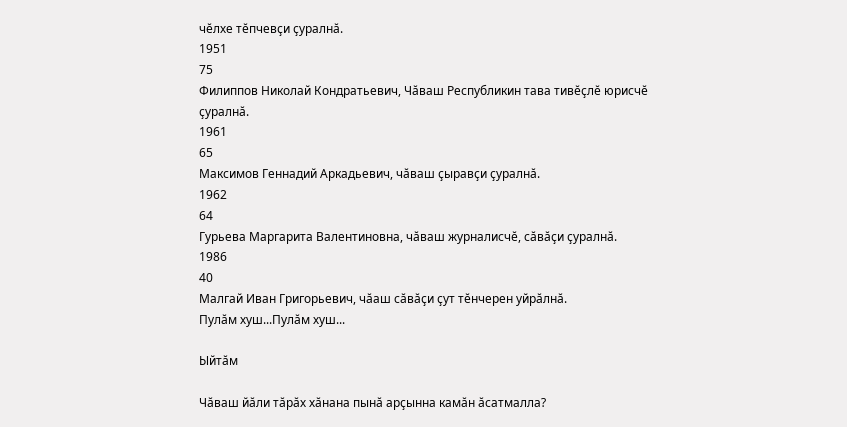чӗлхе тӗпчевҫи ҫуралнӑ.
1951
75
Филиппов Николай Кондратьевич, Чӑваш Республикин тава тивӗҫлӗ юрисчӗ ҫуралнӑ.
1961
65
Максимов Геннадий Аркадьевич, чӑваш ҫыравҫи ҫуралнӑ.
1962
64
Гурьева Маргарита Валентиновна, чӑваш журналисчӗ, сӑвӑҫи ҫуралнӑ.
1986
40
Малгай Иван Григорьевич, чӑаш сӑвӑҫи ҫут тӗнчерен уйрӑлнӑ.
Пулӑм хуш...Пулӑм хуш...

Ыйтӑм

Чӑваш йӑли тӑрӑх хӑнана пынӑ арҫынна камӑн ӑсатмалла?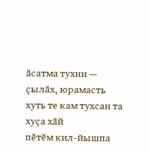ӑсатма тухни — ҫылӑх, юрамасть
хуть те кам тухсан та
хуҫа хӑй
пӗтӗм кил-йышпа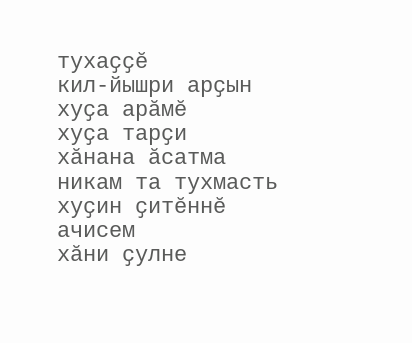тухаҫҫӗ
кил-йышри арҫын
хуҫа арӑмӗ
хуҫа тарҫи
хӑнана ӑсатма никам та тухмасть
хуҫин ҫитӗннӗ ачисем
хӑни ҫулне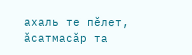ахаль те пӗлет, ӑсатмасӑр та